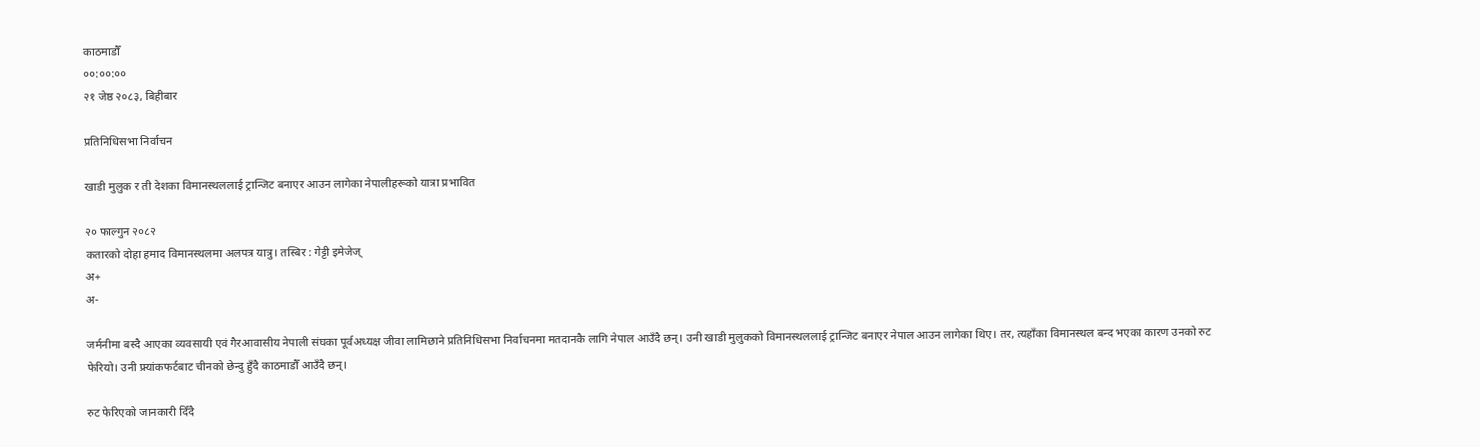काठमाडौँ
००:००:००
२१ जेष्ठ २०८३, बिहीबार

प्रतिनिधिसभा निर्वाचन

खाडी मुलुक र ती देशका विमानस्थललाई ट्रान्जिट बनाएर आउन लागेका नेपालीहरूको यात्रा प्रभावित

२० फाल्गुन २०८२
कतारको दोहा हमाद विमानस्थलमा अलपत्र यात्रु। तस्बिर : गेट्टी इमेजेज्
अ+
अ-

जर्मनीमा बस्दै आएका व्यवसायी एवं गैरआवासीय नेपाली संघका पूर्वअध्यक्ष जीवा लामिछाने प्रतिनिधिसभा निर्वाचनमा मतदानकै लागि नेपाल आउँदै छन्। उनी खाडी मुलुकको विमानस्थललाई ट्रान्जिट बनाएर नेपाल आउन लागेका थिए। तर, त्यहाँका विमानस्थल बन्द भएका कारण उनको रुट फेरियो। उनी फ्र्यांकफर्टबाट चीनको छेन्दु हुँदै काठमाडौँ आउँदै छन्।

रुट फेरिएको जानकारी दिँदै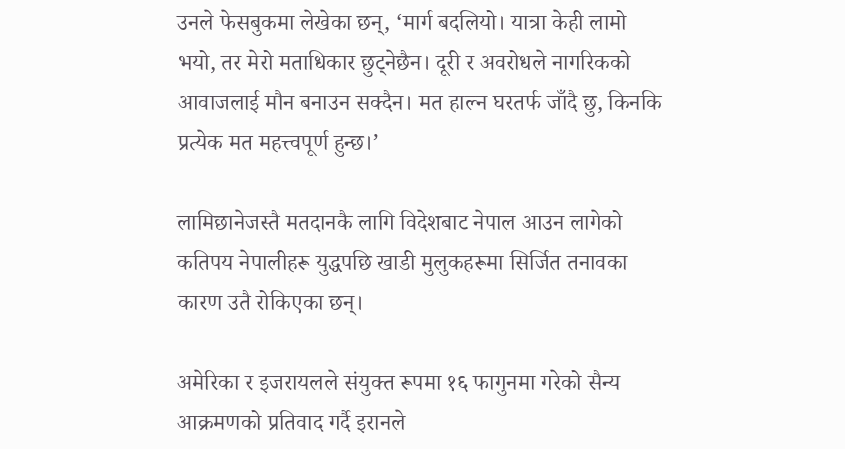उनले फेसबुकमा लेखेका छन्, ‘मार्ग बदलियो। यात्रा केही लामो भयो, तर मेरो मताधिकार छुट्नेछैन। दूरी र अवरोधले नागरिकको आवाजलाई मौन बनाउन सक्दैन। मत हाल्न घरतर्फ जाँदै छु, किनकि प्रत्येक मत महत्त्वपूर्ण हुन्छ।’

लामिछानेजस्तै मतदानकै लागि विदेशबाट नेपाल आउन लागेको कतिपय नेपालीहरू युद्धपछि खाडी मुलुकहरूमा सिर्जित तनावका कारण उतै रोकिएका छन्।

अमेरिका र इजरायलले संयुक्त रूपमा १६ फागुनमा गरेको सैन्य आक्रमणको प्रतिवाद गर्दै इरानले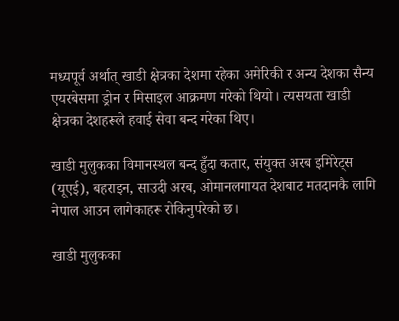मध्यपूर्व अर्थात् खाडी क्षेत्रका देशमा रहेका अमेरिकी र अन्य देशका सैन्य एयरबेसमा ड्रोन र मिसाइल आक्रमण गरेको थियो। त्यसयता खाडी क्षेत्रका देशहरूले हवाई सेवा बन्द गरेका थिए।

खाडी मुलुकका विमानस्थल बन्द हुँदा कतार, संयुक्त अरब इमिरेट्स (यूएई), बहराइन, साउदी अरब, ओमानलगायत देशबाट मतदानकै लागि नेपाल आउन लागेकाहरू रोकिनुपरेको छ।

खाडी मुलुकका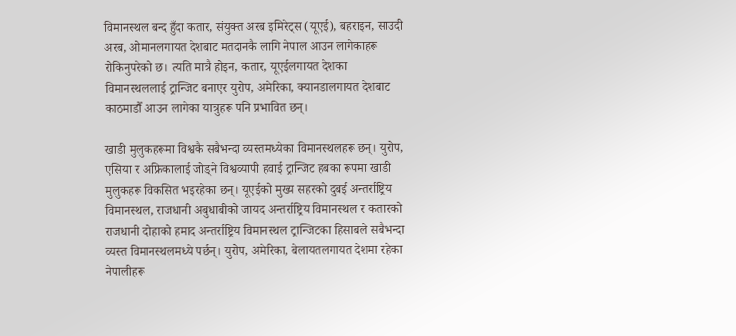विमानस्थल बन्द हुँदा कतार, संयुक्त अरब इमिरेट्स (यूएई), बहराइन, साउदी अरब, ओमानलगायत देशबाट मतदानकै लागि नेपाल आउन लागेकाहरू रोकिनुपरेको छ। त्यति मात्रै होइन, कतार, यूएईलगायत देशका विमानस्थललाई ट्रान्जिट बनाएर युरोप, अमेरिका, क्यानडालगायत देशबाट काठमाडौँ आउन लागेका यात्रुहरू पनि प्रभावित छन्।

खाडी मुलुकहरूमा विश्वकै सबैभन्दा व्यस्तमध्येका विमानस्थलहरू छन्। युरोप, एसिया र अफ्रिकालाई जोड्ने विश्वव्यापी हवाई ट्रान्जिट हबका रूपमा खाडी मुलुकहरू विकसित भइरहेका छन्। यूएईको मुख्य सहरको दुबई अन्तर्राष्ट्रिय विमानस्थल, राजधानी अबुधाबीको जायद अन्तर्राष्ट्रिय विमानस्थल र कतारको राजधानी दोहाको हमाद अन्तर्राष्ट्रिय विमानस्थल ट्रान्जिटका हिसाबले सबैभन्दा व्यस्त विमानस्थलमध्ये पर्छन्। युरोप, अमेरिका, बेलायतलगायत देशमा रहेका नेपालीहरू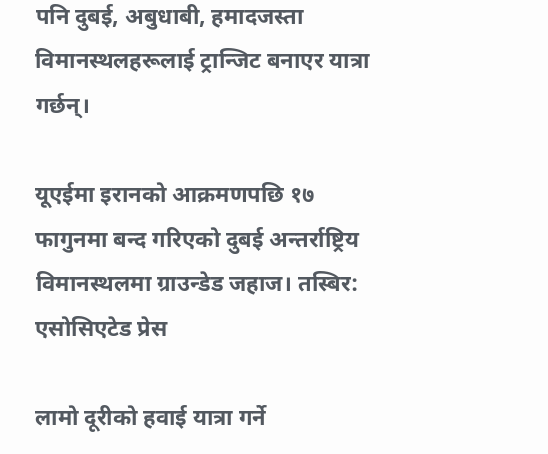पनि दुबई, अबुधाबी, हमादजस्ता विमानस्थलहरूलाई ट्रान्जिट बनाएर यात्रा गर्छन्।

यूएईमा इरानको आक्रमणपछि १७ फागुनमा बन्द गरिएको दुबई अन्तर्राष्ट्रिय विमानस्थलमा ग्राउन्डेड जहाज। तस्बिर: एसोसिएटेड प्रेस

लामो दूरीको हवाई यात्रा गर्ने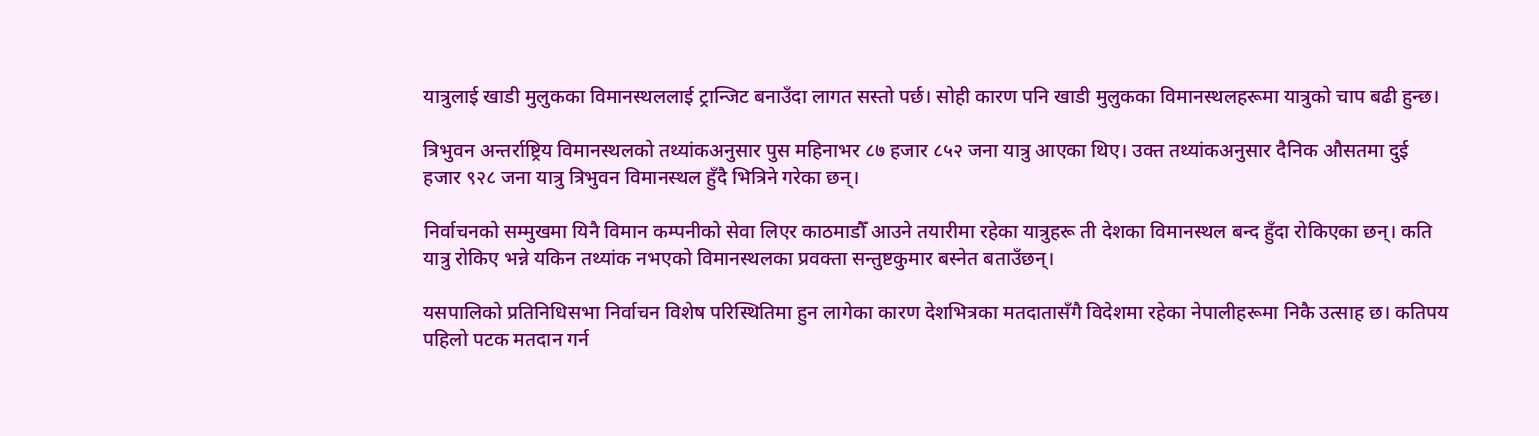यात्रुलाई खाडी मुलुकका विमानस्थललाई ट्रान्जिट बनाउँदा लागत सस्तो पर्छ। सोही कारण पनि खाडी मुलुकका विमानस्थलहरूमा यात्रुको चाप बढी हुन्छ।

त्रिभुवन अन्तर्राष्ट्रिय विमानस्थलको तथ्यांकअनुसार पुस महिनाभर ८७ हजार ८५२ जना यात्रु आएका थिए। उक्त तथ्यांकअनुसार दैनिक औसतमा दुई हजार ९२८ जना यात्रु त्रिभुवन विमानस्थल हुँदै भित्रिने गरेका छन्।

निर्वाचनको सम्मुखमा यिनै विमान कम्पनीको सेवा लिएर काठमाडौँ आउने तयारीमा रहेका यात्रुहरू ती देशका विमानस्थल बन्द हुँदा रोकिएका छन्। कति यात्रु रोकिए भन्ने यकिन तथ्यांक नभएको विमानस्थलका प्रवक्ता सन्तुष्टकुमार बस्नेत बताउँछन्।

यसपालिको प्रतिनिधिसभा निर्वाचन विशेष परिस्थितिमा हुन लागेका कारण देशभित्रका मतदातासँगै विदेशमा रहेका नेपालीहरूमा निकै उत्साह छ। कतिपय पहिलो पटक मतदान गर्न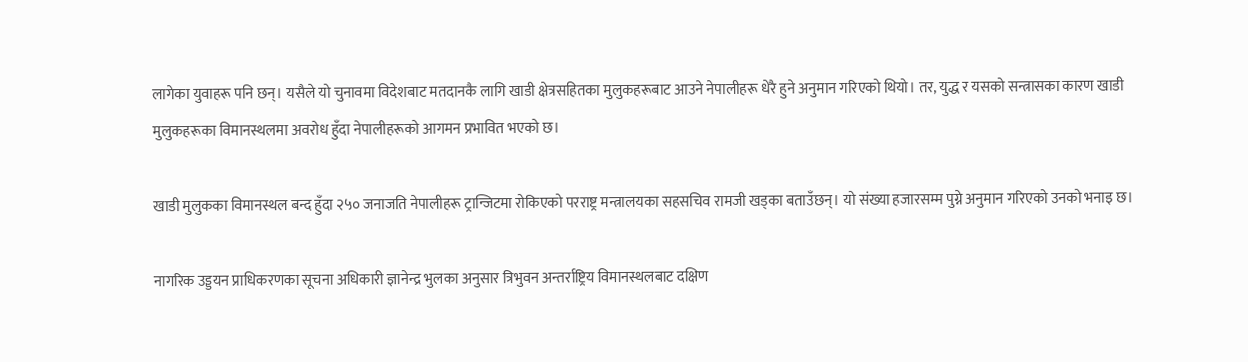लागेका युवाहरू पनि छन्। यसैले यो चुनावमा विदेशबाट मतदानकै लागि खाडी क्षेत्रसहितका मुलुकहरूबाट आउने नेपालीहरू धेरै हुने अनुमान गरिएको थियो। तर, युद्ध र यसको सन्त्रासका कारण खाडी मुलुकहरूका विमानस्थलमा अवरोध हुँदा नेपालीहरूको आगमन प्रभावित भएको छ।

खाडी मुलुकका विमानस्थल बन्द हुँदा २५० जनाजति नेपालीहरू ट्रान्जिटमा रोकिएको परराष्ट्र मन्त्रालयका सहसचिव रामजी खड्का बताउँछन्। यो संख्या हजारसम्म पुग्ने अनुमान गरिएको उनको भनाइ छ।

नागरिक उड्डयन प्राधिकरणका सूचना अधिकारी ज्ञानेन्द्र भुलका अनुसार त्रिभुवन अन्तर्राष्ट्रिय विमानस्थलबाट दक्षिण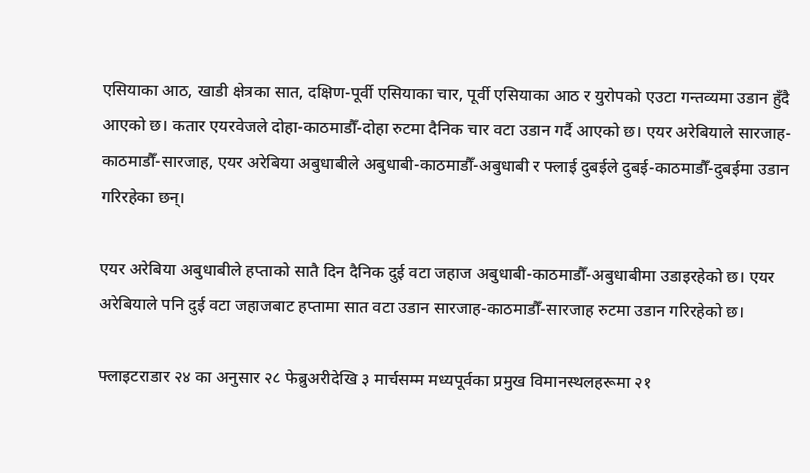एसियाका आठ, खाडी क्षेत्रका सात, दक्षिण-पूर्वी एसियाका चार, पूर्वी एसियाका आठ र युरोपको एउटा गन्तव्यमा उडान हुँदै आएको छ। कतार एयरवेजले दोहा-काठमाडौँ-दोहा रुटमा दैनिक चार वटा उडान गर्दै आएको छ। एयर अरेबियाले सारजाह-काठमाडौँ-सारजाह, एयर अरेबिया अबुधाबीले अबुधाबी-काठमाडौँ-अबुधाबी र फ्लाई दुबईले दुबई-काठमाडौँ-दुबईमा उडान गरिरहेका छन्।

एयर अरेबिया अबुधाबीले हप्ताको सातै दिन दैनिक दुई वटा जहाज अबुधाबी-काठमाडौँ-अबुधाबीमा उडाइरहेको छ। एयर अरेबियाले पनि दुई वटा जहाजबाट हप्तामा सात वटा उडान सारजाह-काठमाडौँ-सारजाह रुटमा उडान गरिरहेको छ।

फ्लाइटराडार २४ का अनुसार २८ फेब्रुअरीदेखि ३ मार्चसम्म मध्यपूर्वका प्रमुख विमानस्थलहरूमा २१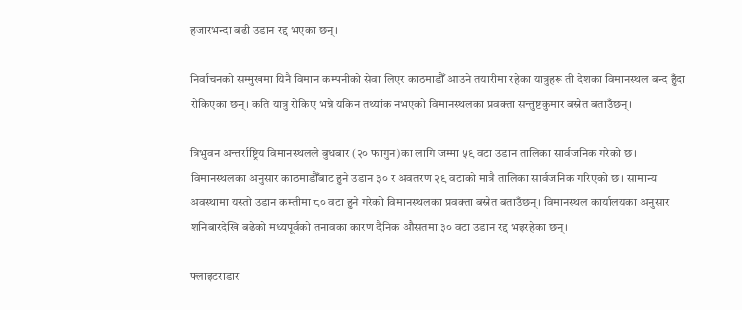हजारभन्दा बढी उडान रद्द भएका छन्।

निर्वाचनको सम्मुखमा यिनै विमान कम्पनीको सेवा लिएर काठमाडौँ आउने तयारीमा रहेका यात्रुहरू ती देशका विमानस्थल बन्द हुँदा रोकिएका छन्। कति यात्रु रोकिए भन्ने यकिन तथ्यांक नभएको विमानस्थलका प्रवक्ता सन्तुष्टकुमार बस्नेत बताउँछन्।

त्रिभुवन अन्तर्राष्ट्रिय विमानस्थलले बुधबार (२० फागुन)का लागि जम्मा ५९ वटा उडान तालिका सार्वजनिक गरेको छ। विमानस्थलका अनुसार काठमाडौँबाट हुने उडान ३० र अवतरण २९ वटाको मात्रै तालिका सार्वजनिक गरिएको छ। सामान्य अवस्थामा यस्तो उडान कम्तीमा ८० वटा हुने गरेको विमानस्थलका प्रवक्ता बस्नेत बताउँछन्। विमानस्थल कार्यालयका अनुसार शनिबारदेखि बढेको मध्यपूर्वको तनावका कारण दैनिक औसतमा ३० वटा उडान रद्द भइरहेका छन्।

फ्लाइटराडार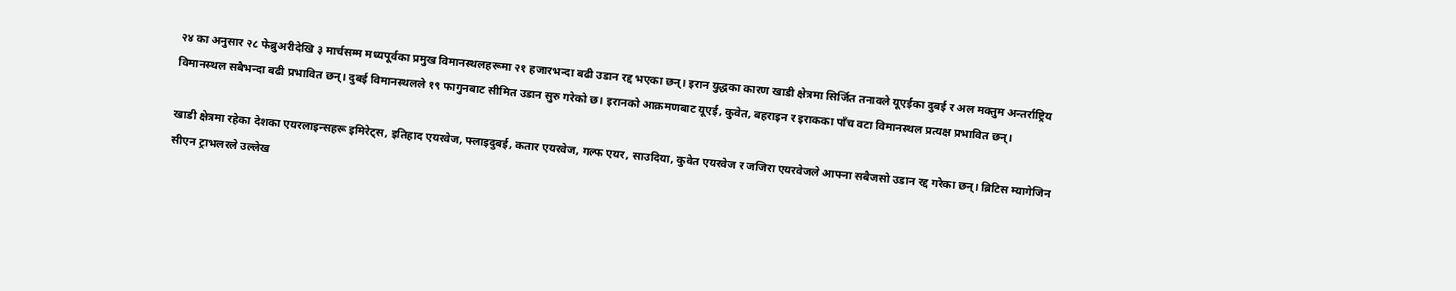२४ का अनुसार २८ फेब्रुअरीदेखि ३ मार्चसम्म मध्यपूर्वका प्रमुख विमानस्थलहरूमा २१ हजारभन्दा बढी उडान रद्द भएका छन्। इरान युद्धका कारण खाडी क्षेत्रमा सिर्जित तनावले यूएईका दुबई र अल मक्तुम अन्तर्राष्ट्रिय विमानस्थल सबैभन्दा बढी प्रभावित छन्। दुबई विमानस्थलले १९ फागुनबाट सीमित उडान सुरु गरेको छ। इरानको आक्रमणबाट यूएई, कुवेत, बहराइन र इराकका पाँच वटा विमानस्थल प्रत्यक्ष प्रभावित छन्।

खाडी क्षेत्रमा रहेका देशका एयरलाइन्सहरू इमिरेट्स, इतिहाद एयरवेज, फ्लाइदुबई, कतार एयरवेज, गल्फ एयर, साउदिया, कुवेत एयरवेज र जजिरा एयरवेजले आफ्ना सबैजसो उडान रद्द गरेका छन्। ब्रिटिस म्यागेजिन सीएन ट्राभलरले उल्लेख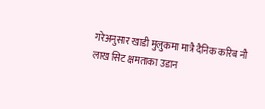गरेअनुसार खाडी मुलुकमा मात्रै दैनिक करिब नौ लाख सिट क्षमताका उडान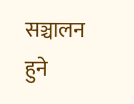सञ्चालन हुने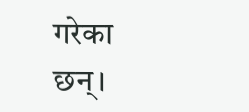गरेका छन्।